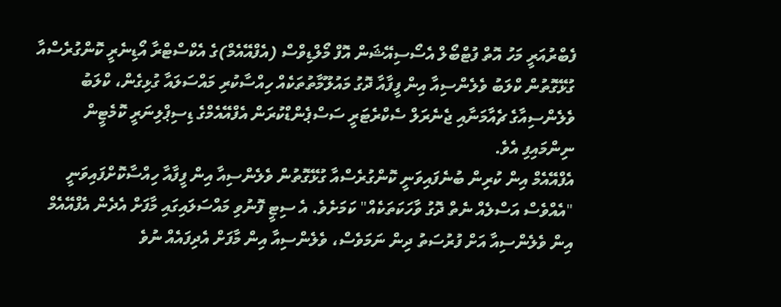ފެބްރުއަރީ މަހު އޮތް ފުޓްބޯލް އެސޯސިއޭޝަން އޮފް މޯލްޑިވްސް (އެފްއޭއެމް)ގެ އެކްސްޓްރާ އޯޑިނެރީ ކޮންގުރެސްއާ ގުޅޭގޮތުން ކްލަބު ވެލެންސިއާ އިން ފީފާއާ ދޮގު މައުލޫމާތުތަކެއް ހިއްސާކުރި މައްސަލައާ ގުޅިގެން، ކްލަބު ވެލެންސިއާގެ ޗެއާމަނާއި ޖެނެރަލް ސެކްރެޓަރީ ސަސްޕެންޑްކުރަން އެފްއޭއެމްގެ ޑިސިޕްލިނަރީ ކޮމެޓީން ނިންމައިފި އެވެ.
އެފްއޭއެމް އިން ކުރިން ބުނެފައިވަނީ ކޮންގުރެސްއާ ގުޅޭގޮތުން ވެލެންސިއާ އިން ފީފާއާ ހިއްސާކޮށްފައިވަނީ "އެއްވެސް އަސްލެއް ނެތް ދޮގު ވާހަކަތަކެއް" ކަމަށެވެ. އެ ސިޓީ ފޮނުވި މައްސަލައިގައި މާފަށް އެދެން އެފްއޭއެމް އިން ވެލެންސިއާ އަށް ފުރުސަތު ދިން ނަމަވެސް، ވެލެންސިއާ އިން މާފަށް އެދިފައެއް ނުވެ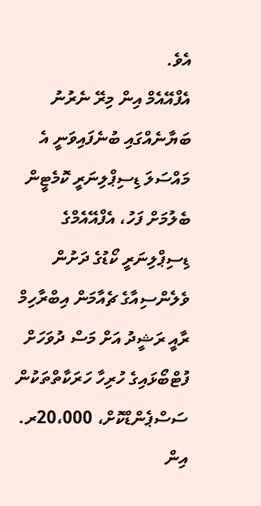އެވެ.
އެފްއޭއެމް އިން މިރޭ ނެރުނު ބަޔާނެއްގައި ބުނެފައިވަނީ އެ މައްސަލަ ޑިސިޕްލިނަރީ ކޮމެޓީން ބެލުމަށް ފަހު، އެފްއޭއެމްގެ ޑިސިޕްލިނަރީ ކޯޑުގެ ދަށުން ވެލެންސިއާގެ ޗެއާމަން އިބްރާހިމް ރާއީ ރަޝީދު އަށް މަސް ދުވަހަށް ފުޓްބޯޅައިގެ ހުރިހާ ހަރަކާތްތަކުން ސަސްޕެންޑްކޮށް، 20،000ރ. އިން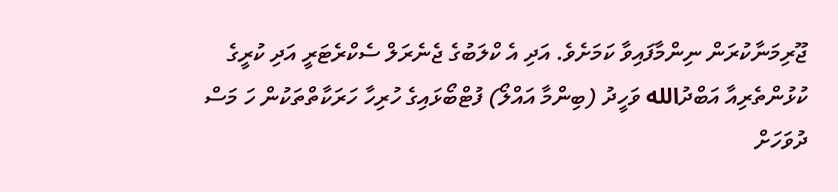ޖޫރިމަނާކުރަން ނިންމާފައިވާ ކަމަށެވެ. އަދި އެ ކްލަބުގެ ޖެނެރަލް ސެކްރެޓަރީ އަދި ކުރީގެ ކުޅުންތެރިއާ އަބްދުالله ވަހީދު (ބިންމާ އައްލޯ) ފުޓްބޯޅައިގެ ހުރިހާ ހަރަކާތްތަކުން ހަ މަސް ދުވަހަށް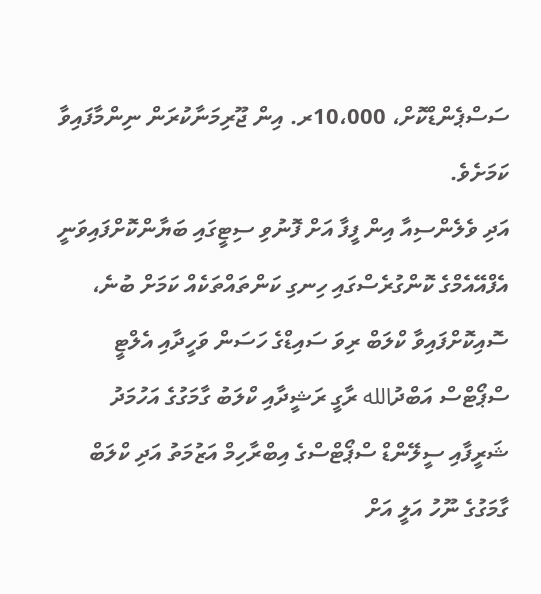ސަސްޕެންޑްކޮށް، 10،000ރ. އިން ޖޫރިމަނާކުރަން ނިންމާފައިވާ ކަމަށެވެ.
އަދި ވެލެންސިއާ އިން ފީފާ އަށް ފޮނުވި ސިޓީގައި ބަޔާންކޮށްފައިވަނީ އެފްއޭއެމްގެ ކޮންގުރެސްގައި ހިނގި ކަންތައްތަކެއް ކަމަށް ބުނެ، ސޮއިކޮށްފައިވާ ކްލަބް ރިވަ ސައިޑްގެ ހަސަން ވަހީދާއި އެލްޓީ ސްޕޯޓްސް އަބްދުالله ރާގީ ރަޝީދާއި ކްލަބު ގާމަގުގެ އަހުމަދު ޝަރީފާއި ސީލޭންޑް ސްޕޯޓްސްގެ އިބްރާހިމް އަޒުމަތު އަދި ކްލަބް ގާމަގުގެ ނޫހު އަލީ އަށް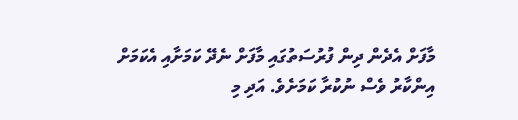މާފަށް އެދެން ދިން ފުރުސަތުގައި މާފަށް ނެދޭ ކަމަށާއި އެކަމަށް އިންކާރު ވެސް ނުކުރާ ކަމަށެވެ. އަދި މި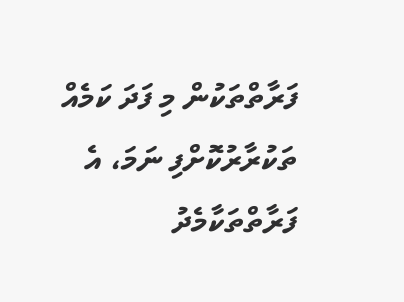ފަރާތްތަކުން މި ފަދަ ކަމެއް ތަކުރާރުކޮށްފި ނަމަ، އެ ފަރާތްތަކާމެދު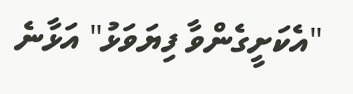"އެކަށީގެންވާ ފިޔަވަޅު" އަޅާނެ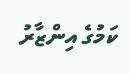ކަމުގެ އިންޒާރު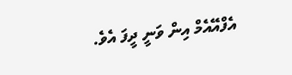އެފްއޭއެމް އިން ވަނީ ދީފަ އެވެ.